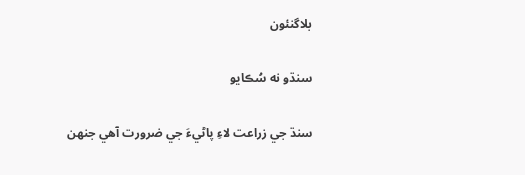بلاگنئون

سنڌو نه سُڪايو

سنڌ جي زراعت لاءِ پاڻيءَ جي ضرورت آهي جنهن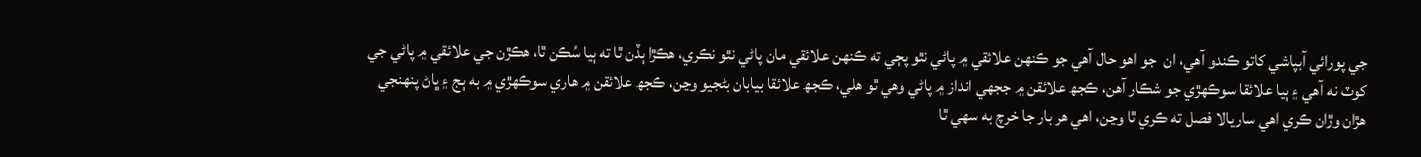جي پورائي آبپاشي کاتو ڪندو آهي، ان  جو اهو حال آهي جو ڪنهن علائقي ۾ پاڻي نٿو پڄي ته ڪنهن علائقي مان پاڻي نٿو نڪري، هڪڙا ٻڏن ٿا ته ٻيا سُڪن ٿا، هڪڙن جي علائقي ۾ پاڻي جي کوٽ نه آهي ۽ ٻيا علائقا سوڪهڙي جو شڪار آهن، ڪجھ علائقن ۾ ججهي انداز ۾ پاڻي وهي ٿو هلي، ڪجھ علائقا بيابان بڻجيو وڃن، ڪجھ علائقن ۾ هاري سوڪهڙي ۾ به ٻج ۽ ڀاڻ پنهنجي هڙان وڙان ڪري اهي ساريالا فصل ته ڪري ٿا وڃن، اهي هر بار جا خرچ به سهي ٿا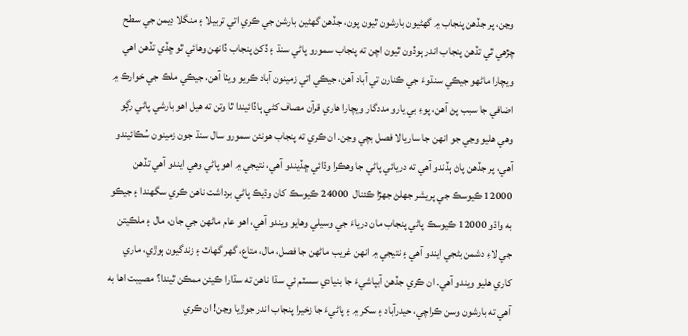وڃن، پر جڏهن پنجاب ۾ گهڻيون بارشون ٿيون پون، جڏهن گهڻين بارشن جي ڪري اتي تربيلا ۽ منگلا ڊيمن جي سطح چڙهي ٿي تڏهن پنجاب اندر ٻوڏون ٿيون اچن ته پنجاب سمورو پاڻي سنڌ ۽ ڏکڻ پنجاب ڏانهن وهائي ٿو ڇڏي تڏهن اهي ويچارا ماڻهو جيڪي سنڌوءَ جي ڪنارن تي آباد آهن، جيڪي اتي زمينون آباد ڪريو ويٺا آهن، جيڪي ملڪ جي خوارڪ ۾ اضافي جا سبب پڻ آهن، پوءِ بي يارو مددگار ويچارا هاري قرآن مصاف کڻي ٻاڏائيندا ٿا وتن ته هيل اهو بارشي پاڻي رڳو وهي هليو وڃي جو انهن جا ساريالا فصل بچي وڃن. ان ڪري ته پنجاب هونئن سمورو سال سنڌ جون زمينون سُڪائيندو آهي، پر جڏهن پاڻ ٻڏندو آهي ته دريائي پاڻي جا وهڪرا وڌائي ڇڏيندو آهي، نتيجي ۾ اهو پاڻي وهي ايندو آهي تڏهن 12000 ڪيوسڪ جي پريشر جهلڻ جهڙا ڪئنال  24000 ڪيوسڪ کان وڌيڪ پاڻي برداشت ناهن ڪري سگهندا ۽ جيڪو به واڌو 12000 ڪيوسڪ پاڻي پنجاب مان درياءَ جي وسيلي وهايو ويندو آهي، اهو عام ماڻهن جي جان، مال ۽ ملڪيتن جي لاءِ دشمن بڻجي ايندو آهي ۽ نتيجي ۾ انهن غريب ماڻهن جا فصل، مال، متاع، گهر گهاٽ ۽ زندگيون ٻوڙي، ماري کاري هليو ويندو آهي. ان ڪري جڏهن آبپاشيءَ جا بنيادي سسٽم ئي سڌا ناهن ته سڌارا ڪيئن ممڪن ٿيندا؟ مصيبت اها به آهي ته بارشون وسن ڪراچي، حيدرآباد ۽ سکر ۾ ۽ پاڻيءَ جا زخيرا پنجاب اندر جوڙيا وڃن! ان ڪري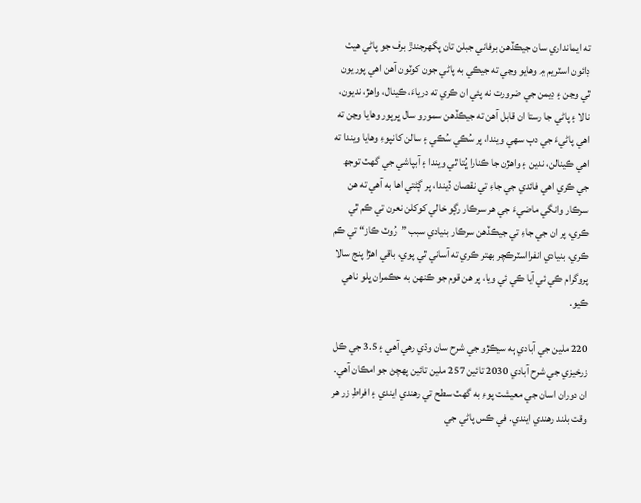ته ايمانداري سان جيڪڏهن برفاني جبلن تان پگهرجندڙ برف جو پاڻي هيٺ ڊائون اسٽريم ۾ وهايو وڃي ته جيڪي به پاڻي جون کوٽون آهن اهي پوريون ٿي وڃن ۽ ڊيمن جي ضرورت نه پئي ان ڪري ته درياءَ، ڪينال، واهڙ، نديون، نالا ۽ پاڻي جا رستا ان قابل آهن ته جيڪڏهن سمورو سال ڀرپور وهايا وڃن ته اهي پاڻيءَ جي دٻ سهي ويندا، پر سُڪي سُڪي ۽ سالن کانپوءِ وهايا ويندا ته اهي ڪينالن، ندين ۽ واهڙن جا ڪنارا ڀُتا ٿي ويندا ۽ آبپاشي جي گهٽ توجھ جي ڪري اهي فائدي جي جاءِ تي نقصان ڏيندا، پر ڳڻتي اها به آهي ته هن سرڪار وانگي ماضيءَ جي هر سرڪار رڳو خالي کوکلن نعرن تي ڪم ٿي ڪري، پر ان جي جاءِ تي جيڪڏهن سرڪار بنيادي سبب ”رُوٽ ڪاز“ تي ڪم ڪري، بنيادي انفرااسٽرڪچر بهتر ڪري ته آساني ٿي پوي، باقي اهڙا پنج سالا پروگرام ڪي ئي آيا ڪي ئي ويا، پر هن قوم جو ڪنهن به حڪمران ڀلو ناهي ڪيو.

220 ملين جي آبادي ٻه سيڪڙو جي شرح سان وڌي رهي آهي ۽ 3.5 جي ڪل زرخيزي جي شرح آبادي 2030 تائين 257 ملين تائين پهچڻ جو امڪان آهي. ان دوران اسان جي معيشت پوءِ به گهٽ سطح تي رهندي ايندي ۽ افراطِ زر هر وقت بلند رهندي ايندي. في ڪس پاڻي جي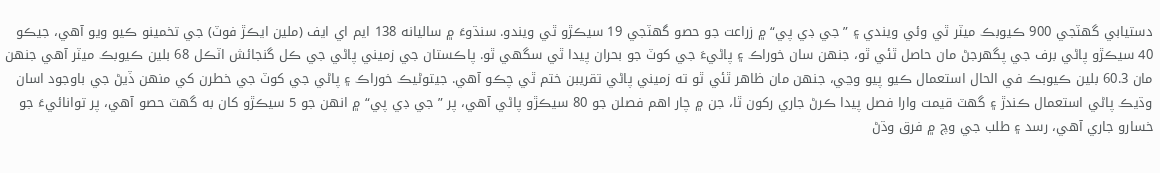دستيابي گهٽجي 900 ڪيوبڪ ميٽر ٿي وئي ويندي ۽ ”جي ڊي پي“ ۾ زراعت جو حصو گهٽجي 19 سيڪڙو ٿي ويندو. سنڌوءَ ۾ ساليانه 138 ايم اي ايف (ملين ايڪڙ فوٽ) جي تخمينو ڪيو ويو آهي، جيڪو 40 سيڪڙو پاڻي برف جي پگھرجڻ مان حاصل ٿئي ٿو، جنهن سان خوراڪ ۽ پاڻيءَ جي کوٽ جو بحران پيدا ٿي سگهي ٿو. پاڪستان جي زميني پاڻي جي ڪل گنجائش اٽڪل 68 بلين ڪيوبڪ ميٽر آهي جنهن مان 60.3 بلين ڪيوبڪ في الحال استعمال ڪيو پيو وڃي، جنهن مان ظاهر ٿئي ٿو ته زميني پاڻي تقريبن ختم ٿي چڪو آهي. جيتوڻيڪ خوراڪ ۽ پاڻي جي کوٽ جي خطرن کي منهن ڏيڻ جي باوجود اسان وڌيڪ پاڻي استعمال ڪندڙ ۽ گهٽ قيمت وارا فصل پيدا ڪرڻ جاري رکون ٿا، جن ۾ چار اهم فصلن جو 80 سيڪڙو پاڻي آهي، پر ”جي ڊي پي“ ۾ انهن جو 5 سيڪڙو کان به گهٽ حصو آهي، پر توانائيءَ جو خسارو جاري آهي، رسد ۽ طلب جي وچ ۾ فرق وڌڻ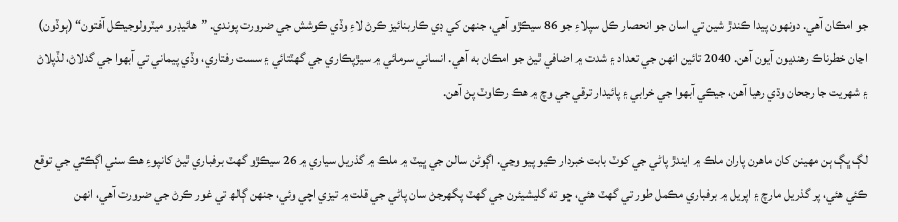جو امڪان آهي. دونهون پيدا ڪندڙ شين تي اسان جو انحصار ڪل سپلاءِ جو 86 سيڪڙو آھي، جنهن کي ڊي ڪاربنائيز ڪرڻ لاءِ وڏي ڪوشش جي ضرورت پوندي. ”هائيڊرو ميٽرولوجيڪل آفتون“ (ٻوڏون) اڃان خطرناڪ رهنديون آيون آهن. 2040 تائين انهن جي تعداد ۽ شدت ۾ اضافي ٿيڻ جو امڪان به آهي. انساني سرمائي ۾ سيڙپڪاري جي گهٽتائي ۽ سست رفتاري، وڏي پيماني تي آبهوا جي گدلاڻ، لڏپلاڻ ۽ شهريت جا رجحان وڌي رهيا آهن، جيڪي آبهوا جي خرابي ۽ پائيدار ترقي جي وچ ۾ هڪ رڪاوٽ پڻ آهن.

لڳ ڀڳ ٻن مهينن کان ماهرن پاران ملڪ ۾ ايندڙ پاڻي جي کوٽ بابت خبردار ڪيو پيو وڃي. اڳوڻن سالن جي ڀيٽ ۾ ملڪ ۾ گذريل سياري ۾ 26 سيڪڙو گهٽ برفباري ٿيڻ کانپوءِ هڪ سٺي اڳڪٿي جي توقع ڪئي هئي، پر گذريل مارچ ۽ اپريل ۾ برفباري مڪمل طور تي گهٽ هئي، ڇو ته گليشيئرن جي گهٽ پگھرجڻ سان پاڻي جي قلت ۾ تيزي اچي وئي، جنهن ڳالھ تي غور ڪرڻ جي ضرورت آهي، انهن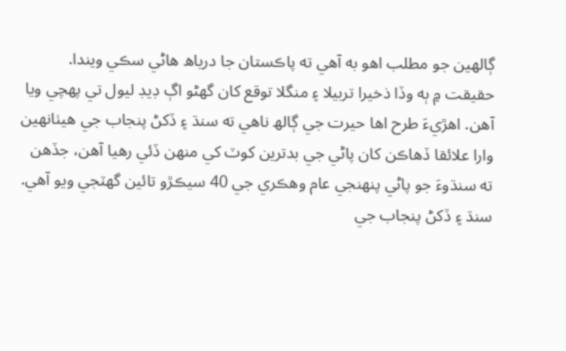ڳالهين جو مطلب اهو به آهي ته پاڪستان جا درياھ هاڻي سڪي ويندا. حقيقت ۾ ٻه وڏا ذخيرا تربيلا ۽ منگلا توقع کان گهڻو اڳ ڊيڊ ليول تي پهچي ويا آهن. اهڙيءَ طرح اها حيرت جي ڳالھ ناهي ته سنڌ ۽ ڏکڻ پنجاب جي هيٺانهين وارا علائقا ڏهاڪن کان پاڻي جي بدترين کوٽ کي منهن ڏئي رهيا آهن، جڏهن ته سنڌوءَ جو پاڻي پنهنجي عام وهڪري جي 40 سيڪڙو تائين گهٽجي ويو آهي. سنڌ ۽ ڏکڻ پنجاب جي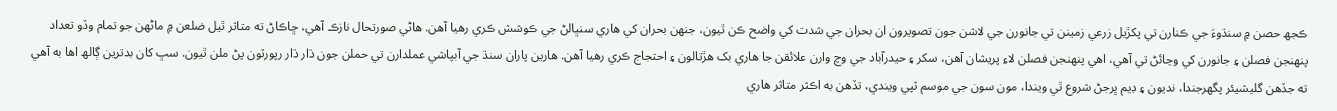ڪجھ حصن ۾ سنڌوءَ جي ڪنارن تي پکڙيل زرعي زمينن تي جانورن جي لاشن جون تصويرون ان بحران جي شدت کي واضح ڪن ٿيون، جنهن بحران کي هاري سنڀالڻ جي ڪوشش ڪري رهيا آهن. هاڻي صورتحال نازڪ آهي، ڇاڪاڻ ته متاثر ٿيل ضلعن ۾ ماڻهن جو تمام وڏو تعداد پنهنجن فصلن ۽ جانورن کي وڃائڻ تي آهي، اهي پنهنجن فصلن لاءِ پريشان آهن، سکر ۽ حيدرآباد جي وچ وارن علائقن جا هاري بک هڙتالون ۽ احتجاج ڪري رهيا آهن. هارين پاران سنڌ جي آبپاشي عملدارن تي حملن جون ڌار ڌار رپورٽون پڻ ملن ٿيون. سڀ کان بدترين ڳالھ اها به آهي ته جڏهن گليشيئر پگھرجندا، نديون ۽ ڊيم ڀرجڻ شروع ٿي ويندا، مون سون جي موسم ٽپي ويندي، تڏهن به اڪثر متاثر هاري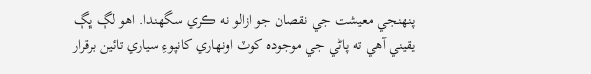پنهنجي معيشت جي نقصان جو ازالو نه ڪري سگهندا. اهو لڳ ڀڳ يقيني آهي ته پاڻي جي موجوده کوٽ اونهاري کانپوءِ سياري تائين برقرار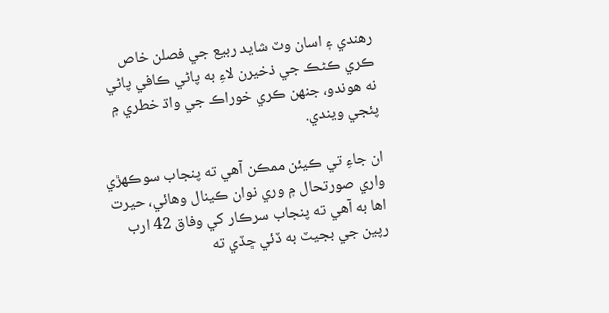رهندي ۽ اسان وٽ شايد ربيع جي فصلن خاص ڪري ڪڻڪ جي ذخيرن لاءِ به پاڻي ڪافي پاڻي نه هوندو، جنهن ڪري خوراڪ جي واڌ خطري ۾ پئجي ويندي.

ان جاءِ تي ڪيئن ممڪن آهي ته پنجاب سوڪهڙي واري صورتحال ۾ وري نوان ڪينال وهائي، حيرت اها به آهي ته پنجاب سرڪار کي وفاق 42 ارب رپين جي بجيٽ به ڏئي ڇڏي ته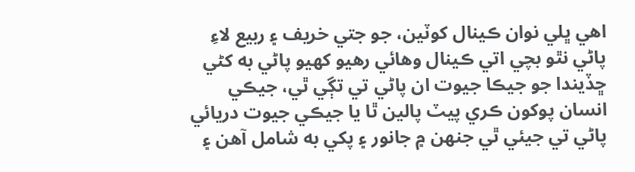اهي ڀلي نوان ڪينال کوٽين، جو جتي خريف ۽ ربيع لاءِ پاڻي نٿو بچي اتي ڪينال وهائي رهيو کهيو پاڻي به کڻي ڇڏيندا جو جيڪا جيوت ان پاڻي تي تڳي ٿي، جيڪي انسان پوکون ڪري پيٽ پالين ٿا يا جيڪي جيوت دريائي پاڻي تي جيئي ٿي جنهن ۾ جانور ۽ پکي به شامل آهن ۽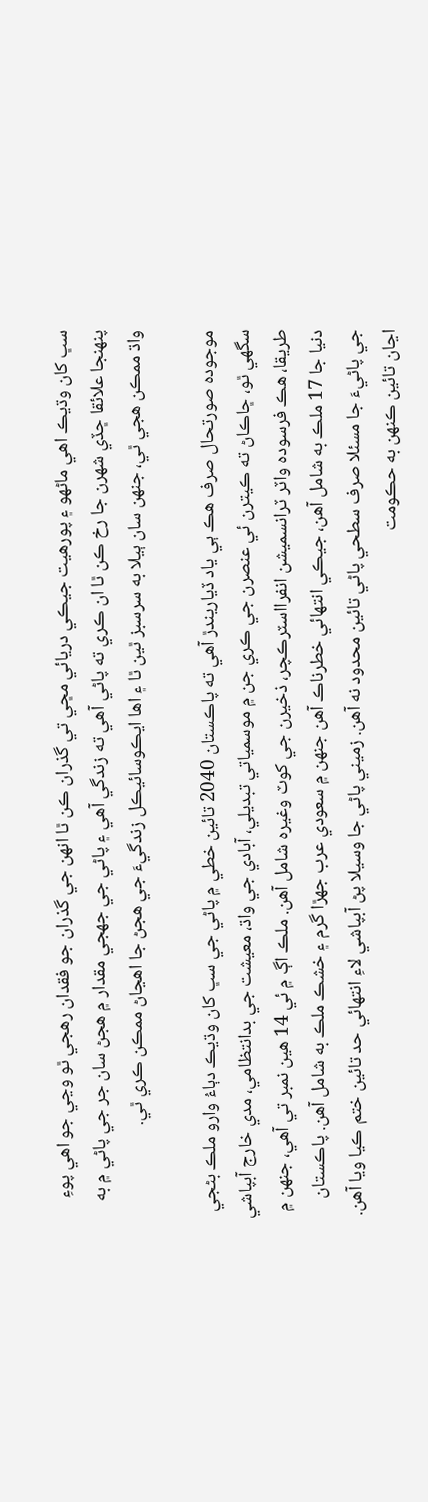سڀ کان وڌيڪ اهي ماڻهو ۽ پورهيت جيڪي دريائي مڇي تي گذران ڪن ٿا انهن جي گذران جو فقدان رهجي ٿو وڃي جو اهي پوءِ پنهنجا علائقا ڇڏي شهرن جا رخ ڪن ٿا ان ڪري ته پاڻي آهي ته زندگي آهي ۽ پاڻي جي جهجي مقدار ۾ هجڻ سان جر جي پاڻي ۾ به واڌ ممڪن هجي ٿي، جنهن سان ٻيلا به سرسبز ٿين ٿا ۽ اها ايڪوسائيڪل زندگيءَ جي هجڻ جا اهڃاڻ ممڪن ڪري ٿي.

موجوده صورتحال صرف هڪ ٻي ياد ڏياريندڙ آهي ته پاڪستان 2040 تائين خطي ۾ پاڻي جي سڀ کان وڌيڪ دٻاءُ وارو ملڪ بڻجي سگهي ٿو، ڇاڪاڻ ته ڪيترن ئي عنصرن جي ڪري جن ۾ موسمياتي تبديلي، آبادي جي واڌ، معيشت جي بدانتظامي، مدي خارج آبپاشي طريقا، هڪ فرسوده واٽر ٽرانسميشن انفرااسٽرڪچر، ذخيرن جي کوٽ وغيره شامل آهن. ملڪ اڳ ۾ ئي 14 هين نمبر تي آهي، جنهن ۾ دنيا جا 17 ملڪ به شامل آهن، جيڪي انتهائي خطرناڪ آهن جنهن ۾ سعودي عرب جهڙا گرم ۽ خشڪ ملڪ به شامل آهن. پاڪستان جي پاڻيءَ جا مسئلا صرف سطحي پاڻي تائين محدود نه آهن. زميني پاڻي جا وسيلا پڻ آبپاشي لاءِ انتهائي حد تائين ختم ڪيا ويا آهن. اڃان تائين ڪنهن به حڪومت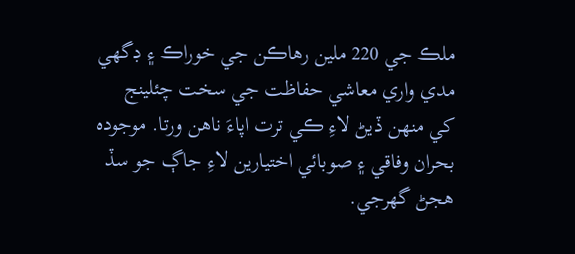ملڪ جي 220 ملين رهاڪن جي خوراڪ ۽ ڊگهي مدي واري معاشي حفاظت جي سخت چئلينج کي منهن ڏيڻ لاءِ ڪي ترت اپاءَ ناهن ورتا. موجوده بحران وفاقي ۽ صوبائي اختيارين لاءِ جاڳ جو سڏ هجڻ گهرجي.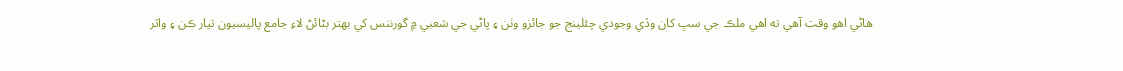هاڻي اهو وقت آهي ته اهي ملڪ جي سڀ کان وڏي وجودي چئلينج جو جائزو وٺن ۽ پاڻي جي شعبي ۾ گورننس کي بهتر بڻائڻ لاءِ جامع پاليسيون تيار ڪن ۽ واٽر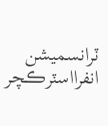ٽرانسميشن انفرااسٽرڪچر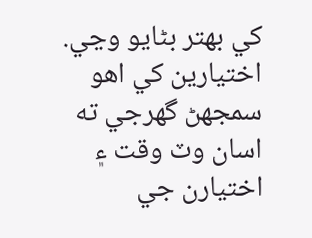کي بهتر بڻايو وڃي. اختيارين کي اهو سمجهڻ گهرجي ته اسان وٽ وقت ۽ اختيارن جي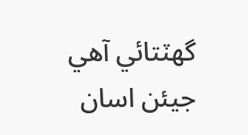گهٽتائي آهي جيئن اسان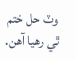وٽ حل ختم ٿي رهيا آهن.